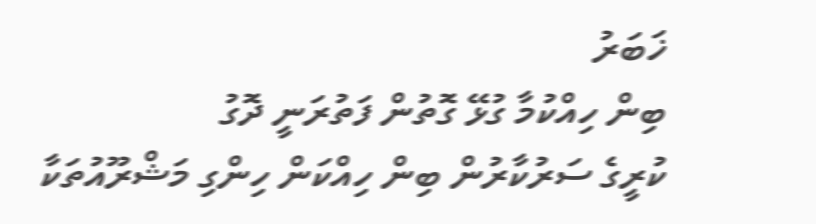ޚަބަރު
ބިން ހިއްކުމާ ގުޅޭ ގޮތުން ފަތުރަނީ ދޮގު
ކުރީގެ ސަރުކާރުން ބިން ހިއްކަން ހިންގި މަޝްރޫއުތަކާ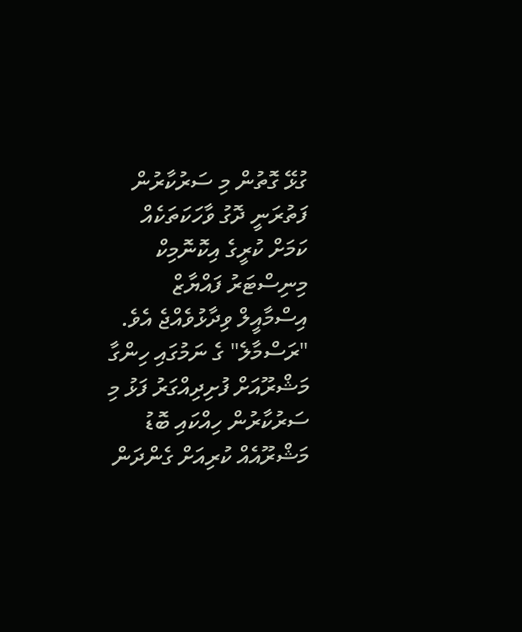ގުޅޭ ގޮތުން މި ސަރުކާރުން ފަތުރަނީ ދޮގު ވާހަކަތަކެއް ކަމަށް ކުރީގެ އިކޮނޮމިކް މިނިސްޓަރު ފައްޔާޒް އިސްމާއީލް ވިދާޅުވެއްޖެ އެވެ.
"ރަސްމާލެ" ގެ ނަމުގައި ހިންގާ މަޝްރޫއަށް ފުށިދިއްގަރު ފަޅު މި ސަރުކާރުން ހިއްކައި ބޮޑު މަޝްރޫއެއް ކުރިއަށް ގެންދަން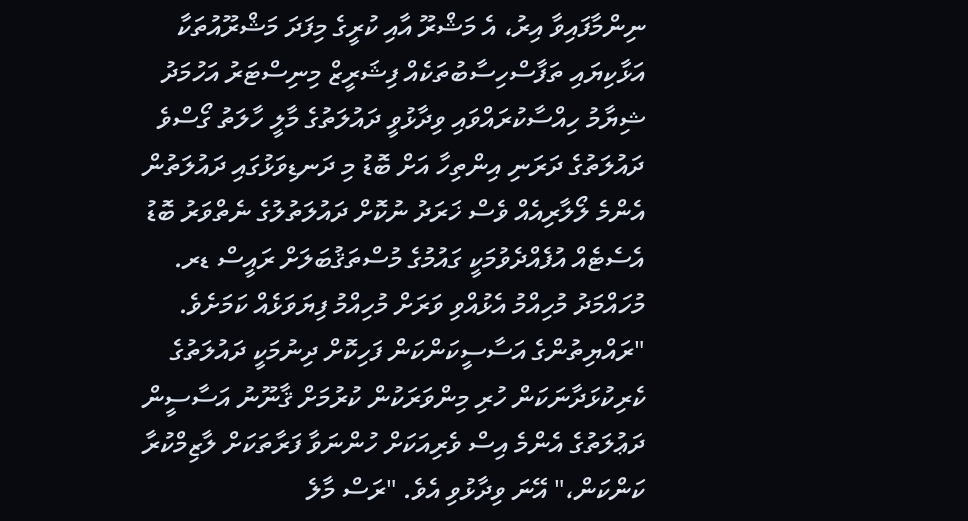ނިންމާފައިވާ އިރު، އެ މަޝްރޫ އާއި ކުރީގެ މިފަދަ މަޝްރޫއުތަކާ އަޅާކިޔައި ތަފާސްހިސާބުތަކެއް ފިޝަރީޒް މިނިސްޓަރު އަހުމަދު ޝިޔާމު ހިއްސާކުރައްވައި ވިދާޅުވީ ދައުލަތުގެ މާލީ ހާލަތު ގޯސްވެ ދައުލަތުގެ ދަރަނި އިންތިހާ އަށް ބޮޑު މި ދަނޑިވަޅުގައި ދައުލަތުން އެންމެ ލޯލާރިއެއް ވެސް ޚަރަދު ނުކޮށް ދައުލަތުލުގެ ނެތްވަރު ބޮޑު އެސެޓެއް އުފެއްދެވުމަކީ ގައުމުގެ މުސްތަޤުބަލަށް ރައީސް ޑރ. މުހައްމަދު މުހިއްމު އެޅުއްވި ވަރަށް މުހިއްމު ފިޔަވަޅެއް ކަމަށެވެ.
"ރައްޔިތުންގެ އަސާސީކަންކަން ފަހިކޮށް ދިނުމަކީ ދައުލަތުގެ ކެރިކުޅަދާނަކަން ހުރި މިންވަރަކުން ކުރުމަށް ޤާނޫނު އަސާސީން ދަޢުލަތުގެ އެންމެ އިސް ވެރިއަކަށް ހުންނަވާ ފަރާތަކަށް ލާޒިމްކުރާ ކަންކަން،" އޭނަ ވިދާޅުވި އެވެ. "ރަސް މާލެ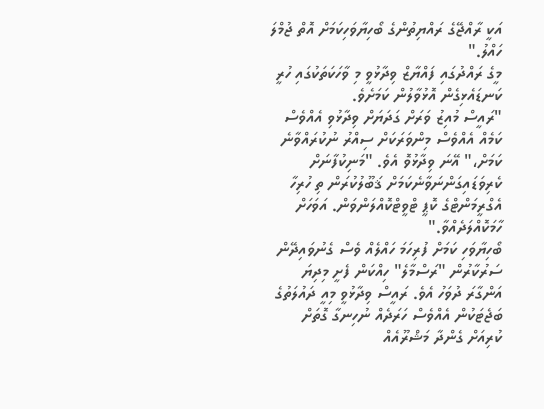އަކީ ރާއްޖޭގެ ރައްޔިތުންގެ ބޯހިޔާވަހިކަމަށް އޮތް ޖުމްލަ ހައްލު."
މީގެ ރައްދުގައި ފައްޔާޒް ވިދާޅުވީ މި ވާހަކަތަކުގައި ހުރީ ކަނޑައެޅިގެން އޮޅުވާލުން ކަމަށެވެ.
"ރައީސް މުއިޒު ވަރަށް ގަދަޔަށް ވިދާޅުވި އެއްވެސް ކަމެއް އެއްވެސް މިންވަރަކަށް ސިއްރު ނުކުރައްވާނެ ކަމަށް،" އޭނަ ވިދާޅުވޮ އެވެ. "މަނިކުފާނަށް ކެރިވަޑައިގަންނަވާނެކަމަށް ޤަބޫލުކުރަން ތި ހުރިހާ އެގްރީމަންޓްގެ ކޮޕީ ޓްވީޓްކޮއްލަންވަން. އަވަހަށް ހާމަކޮއްލަދެއްވާ."
ބޯހިޔާވަހި ކަމަށް ފުރިހަމަ ހައްލެއް ވެސް ގެނުވައިދޭން ސަރުކާރުން "ރަސްމާލެ" ހިއްކަން ފެށީ މިދިޔަ އަންގާރަ ދުވަހު އެވެ. ރައީސް ވިދާޅުވީ މިއީ ދައުލަތުގެ ބަޖެޓަކުން އެއްވެސް ހަރަދެއް ނުހިނގާ ގޮތަށް ކުރިއަށް ގެންދާ މަޝްރޫއެއް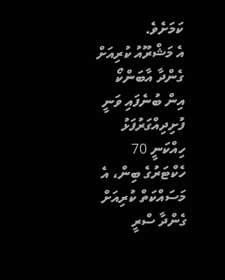ކަމަށެވެ.
އެ މަޝްރޫއު ކުރިއަށް ގެންދާ އާބަންކޯ އިން ބުނެފައި ވަނީ ފުށިދިއްގަރުފަޅު ހިއްކަނީ 70 ހެކްޓަރުގެ ބިން، އެ މަސައްކަތް ކުރިއަށް ގެންދާ ސްރީ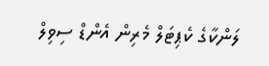ލަންކާގެ ކެޕިޓަލް މެރިން އެންޑް ސިވިލް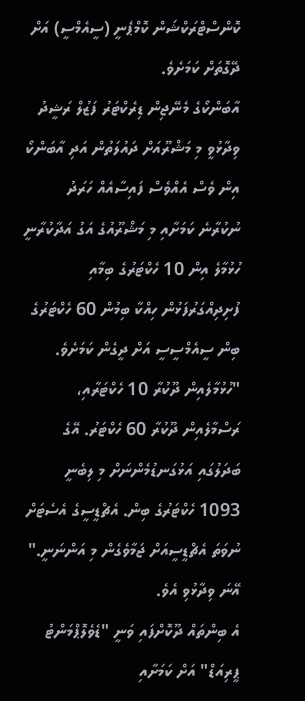ކޮންސްޓްރަކްޝަން ކޮމްޕެނީ (ސީއެމްސީ) އަށް ދޭގޮތަށް ކަމަށެވެ.
އާބަންކޯގެ މެނޭޖިން ޑިރެކްޓަރު ފަޒުލް ރަޝީދު ވިދާޅުވީ މި މަޝްރޫއަށް ދައުލަތުން އަދި އާބަންކޯ އިން ވެސް އެއްވެސް ފައިސާއެއް ހަރަދު ނުކުރާނެ ކަމަށާއި މި މަޝްރޫއުގެ އަގު އަދާކުރާނީ ހުޅުމާލެ އިން 10 ހެކްޓަރުގެ ބިމާއި ފުށިދިއްގަރުފަޅުން ހިއްކާ ބިމުން 60 ހެކްޓަރުގެ ބިން ސީއެމްސީސީ އަށް ދީގެން ކަމަށެވެ.
"ހުޅުމާލެއިން ދޫކުރާ 10 ހެކްޓަރާއި، ރަސްމާލެއިން ދޫކުރާ 60 ހެކްޓަރު. އޭގެ ބަދަލުގައި އަޅުގަނޑުމެންނަށް މި ލިބެނީ 1093 ހެކްޓަރުގެ ބިން. އެޗްޑީސީގެ އެސެޓަށް ނުވަތަ އެޗްޑީސީއަށް ޖަމާވެގެން މި އަންނަނީ." އޭނަ ވިދާޅުވި އެވެ.
އެ ބިންތައް ދޫކޮށްފައި ވަނީ "ޑެވެލޮޕްމަންޓު ޕީރިއަޑް" އަށް ކަމަށާއި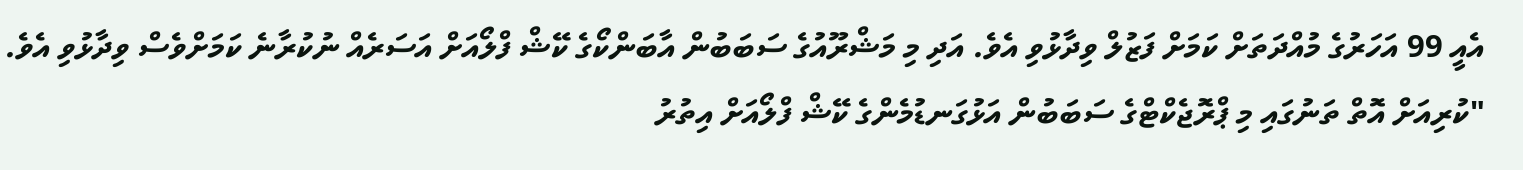އެއީ 99 އަހަރުގެ މުއްދަތަށް ކަމަށް ފަޒުލް ވިދާޅުވި އެވެ. އަދި މި މަޝްރޫއުގެ ސަބަބުން އާބަންކޯގެ ކޭޝް ފްލޯއަށް އަސަރެއް ނުކުރާނެ ކަމަށްވެސް ވިދާޅުވި އެވެ.
"ކުރިއަށް އޮތް ތަނުގައި މި ޕްރޮޖެކްޓްގެ ސަބަބުން އަޅުގަނޑުމެންގެ ކޭޝް ފްލޯއަށް އިތުރު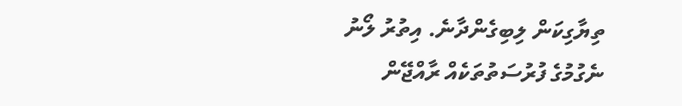ތިޔާގިކަން ލިބިގެންދާނެ. އިތުރު ލޯނު ނެގުމުގެ ފުރުސަތުތަކެއް ރާއްޖޭން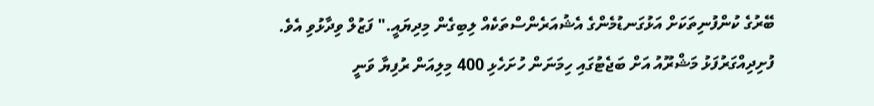ބޭރުގެ ކުންފުނިތަކަށް އަޅުގަނޑުމެންގެ އެޝުއަރެންސްތަކެއް ލިބިގެން މިދިޔައީ." ފަޒުލް ވިދާޅުވި އެވެ.
ފުށިދިއްގަރުފަޅު މަޝްރޫއު އަށް ބަޖެޓުގައި ހިމަނަން ހުށަހެޅި 400 މިލިއަން ރުފިޔާ ވަނީ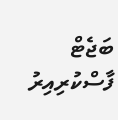ބަޖެޓް ފާސްކުރިއިރު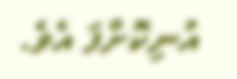އުނިކޮށްފަ އެވެ.